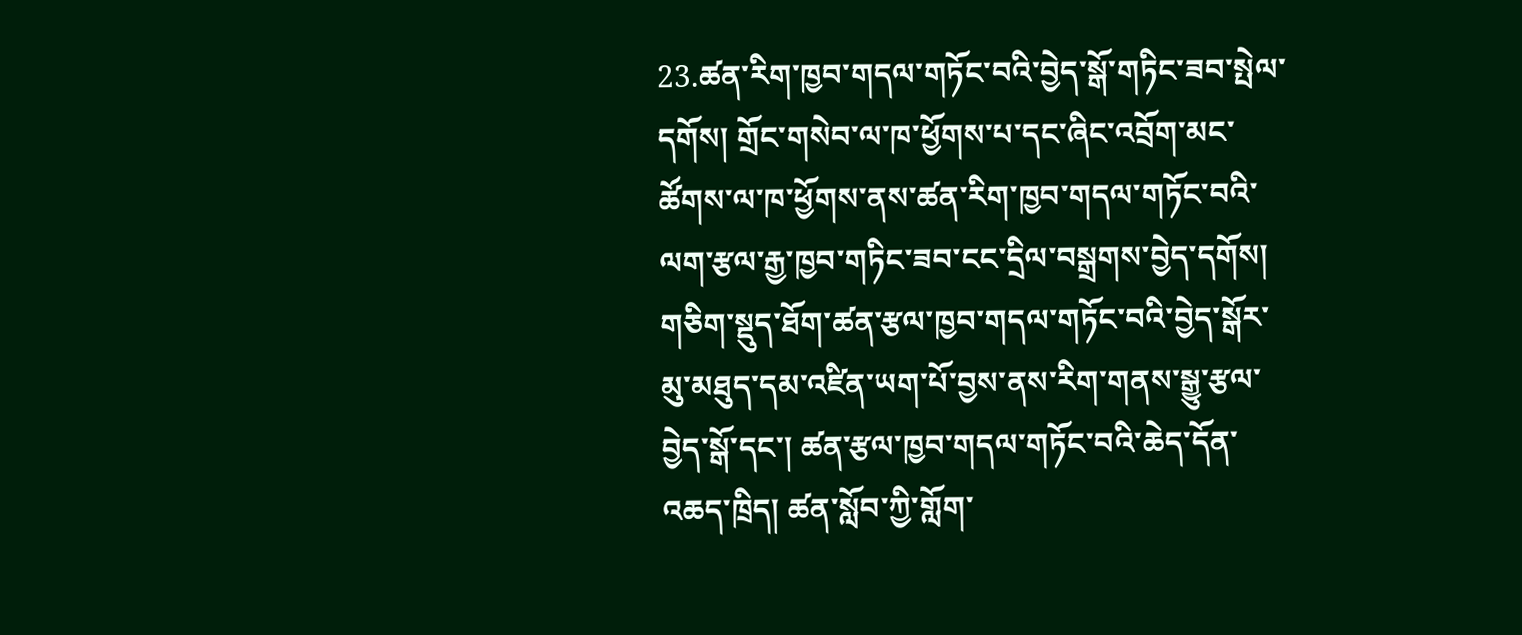23.ཚན་རིག་ཁྱབ་གདལ་གཏོང་བའི་བྱེད་སྒོ་གཏིང་ཟབ་སྤེལ་དགོས། གྲོང་གསེབ་ལ་ཁ་ཕྱོགས་པ་དང་ཞིང་འབྲོག་མང་ཚོགས་ལ་ཁ་ཕྱོགས་ནས་ཚན་རིག་ཁྱབ་གདལ་གཏོང་བའི་ལག་རྩལ་རྒྱ་ཁྱབ་གཏིང་ཟབ་ངང་དྲིལ་བསྒྲགས་བྱེད་དགོས། གཅིག་སྡུད་ཐོག་ཚན་རྩལ་ཁྱབ་གདལ་གཏོང་བའི་བྱེད་སྒོར་མུ་མཐུད་དམ་འཛིན་ཡག་པོ་བྱས་ནས་རིག་གནས་སྒྱུ་རྩལ་བྱེད་སྒོ་དང་། ཚན་རྩལ་ཁྱབ་གདལ་གཏོང་བའི་ཆེད་དོན་འཆད་ཁྲིད། ཚན་སློབ་ཀྱི་གློག་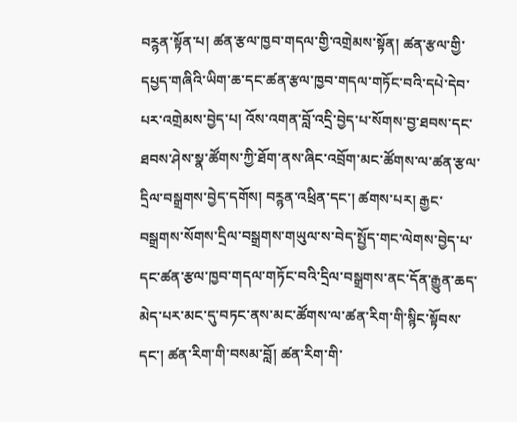བཪྙན་སྟོན་པ། ཚན་རྩལ་ཁྱབ་གདལ་གྱི་འགྲེམས་སྟོན། ཚན་རྩལ་གྱི་དཔྱད་གཞིའི་ཡིག་ཆ་དང་ཚན་རྩལ་ཁྱབ་གདལ་གཏོང་བའི་དཔེ་དེབ་པར་འགྲེམས་བྱེད་པ། འོས་འགན་བློ་འདྲི་བྱེད་པ་སོགས་བྱ་ཐབས་དང་ཐབས་ཤེས་སྣ་ཚོགས་ཀྱི་ཐོག་ནས་ཞིང་འབྲོག་མང་ཚོགས་ལ་ཚན་རྩལ་དྲིལ་བསྒྲགས་བྱེད་དགོས། བཪྙན་འཕྲིན་དང་། ཚགས་པར། རྒྱང་བསྒྲགས་སོགས་དྲིལ་བསྒྲགས་གཡུལ་ས་བེད་སྤྱོད་གང་ལེགས་བྱེད་པ་དང་ཚན་རྩལ་ཁྱབ་གདལ་གཏོང་བའི་དྲིལ་བསྒྲགས་ནང་དོན་རྒྱུན་ཆད་མེད་པར་མང་དུ་བཏང་ནས་མང་ཚོགས་ལ་ཚན་རིག་གི་སྙིང་སྟོབས་དང་། ཚན་རིག་གི་བསམ་བློ། ཚན་རིག་གི་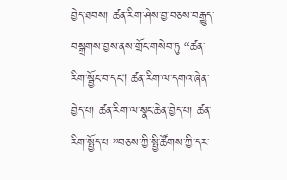བྱེད་ཐབས། ཚན་རིག་ཤེས་བྱ་བཅས་བརྒྱུད་བསྒྲགས་བྱས་ནས་གྲོང་གསེབ་ཏུ “ཚན་རིག་སྦྱོང་བ་དང། ཚན་རིག་ལ་དགའ་ཞེན་བྱེད་པ། ཚན་རིག་ལ་སྣང་ཆེན་བྱེད་པ། ཚན་རིག་སྤྱོད་པ ”བཅས་ཀྱི་སྤྱི་ཚོགས་ཀྱི་དར་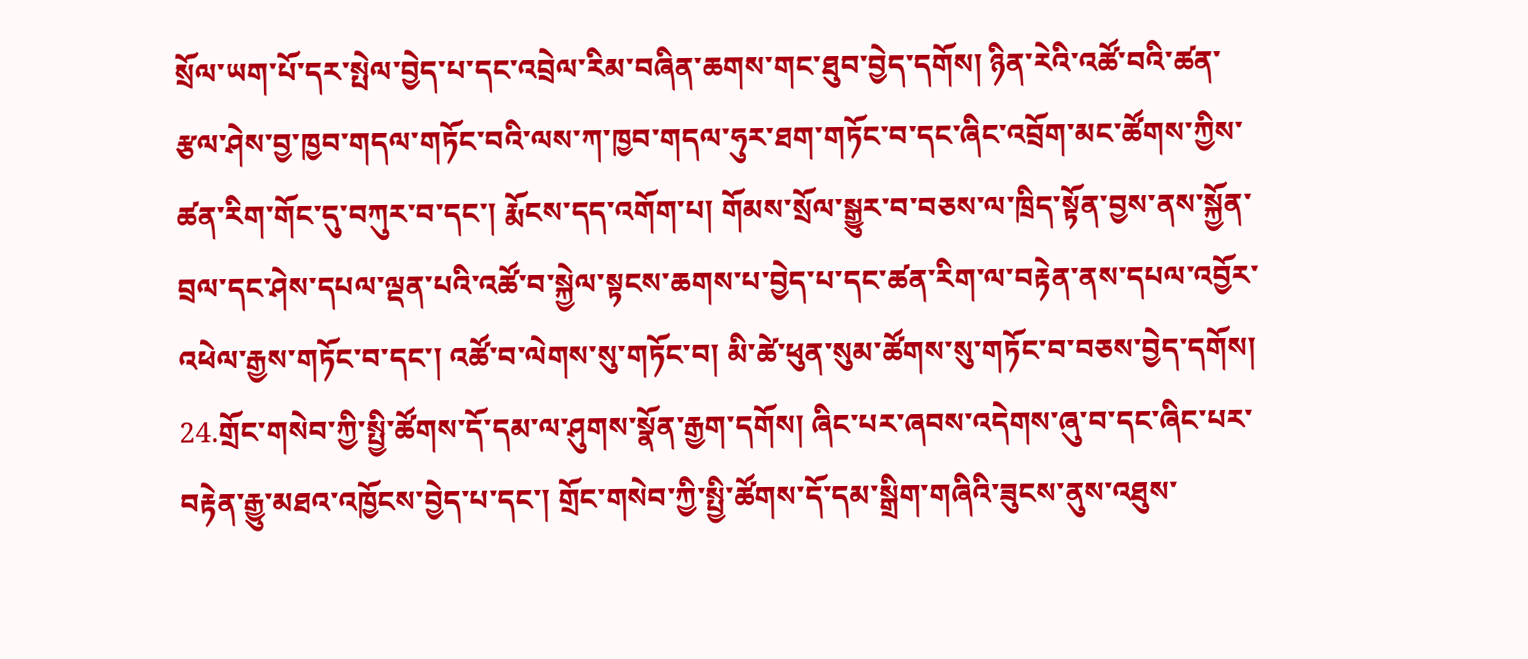སྲོལ་ཡག་པོ་དར་སྤེལ་བྱེད་པ་དང་འབྲེལ་རིམ་བཞིན་ཆགས་གང་ཐུབ་བྱེད་དགོས། ཉིན་རེའི་འཚོ་བའི་ཚན་རྩལ་ཤེས་བྱ་ཁྱབ་གདལ་གཏོང་བའི་ལས་ཀ་ཁྱབ་གདལ་ཧུར་ཐག་གཏོང་བ་དང་ཞིང་འབྲོག་མང་ཚོགས་ཀྱིས་ཚན་རིག་གོང་དུ་བཀུར་བ་དང་། རྨོངས་དད་འགོག་པ། གོམས་སྲོལ་སྒྱུར་བ་བཅས་ལ་ཁྲིད་སྟོན་བྱས་ནས་སྐྱོན་བྲལ་དང་ཤེས་དཔལ་ལྡན་པའི་འཚོ་བ་སྐྱེལ་སྟངས་ཆགས་པ་བྱེད་པ་དང་ཚན་རིག་ལ་བརྟེན་ནས་དཔལ་འབྱོར་འཕེལ་རྒྱས་གཏོང་བ་དང་། འཚོ་བ་ལེགས་སུ་གཏོང་བ། མི་ཚེ་ཕུན་སུམ་ཚོགས་སུ་གཏོང་བ་བཅས་བྱེད་དགོས། 24.གྲོང་གསེབ་ཀྱི་སྤྱི་ཚོགས་དོ་དམ་ལ་ཤུགས་སྣོན་རྒྱག་དགོས། ཞིང་པར་ཞབས་འདེགས་ཞུ་བ་དང་ཞིང་པར་བརྟེན་རྒྱུ་མཐའ་འཁྱོངས་བྱེད་པ་དང་། གྲོང་གསེབ་ཀྱི་སྤྱི་ཚོགས་དོ་དམ་སྒྲིག་གཞིའི་ཟུངས་ནུས་འཐུས་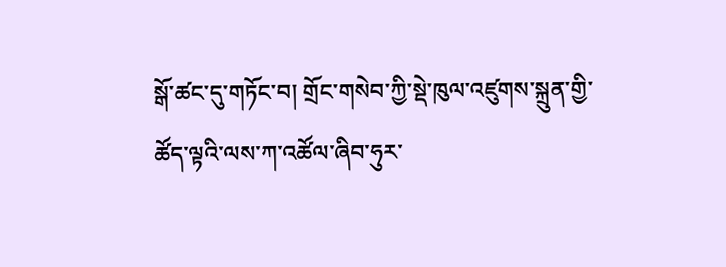སྒོ་ཚང་དུ་གཏོང་བ། གྲོང་གསེབ་ཀྱི་སྡེ་ཁུལ་འཛུགས་སྐྲུན་གྱི་ཚོད་ལྟའི་ལས་ཀ་འཚོལ་ཞིབ་ཧུར་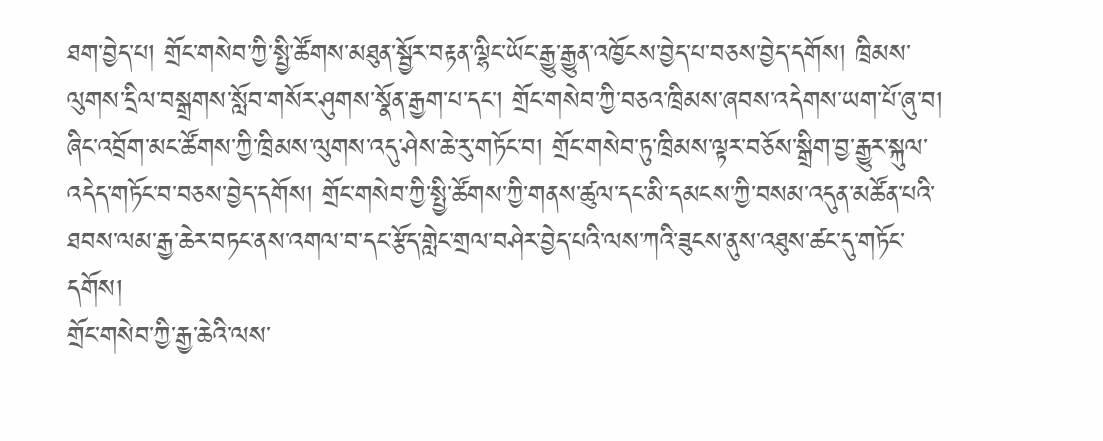ཐག་བྱེད་པ། གྲོང་གསེབ་ཀྱི་སྤྱི་ཚོགས་མཐུན་སྦྱོར་བརྟན་ལྷིང་ཡོང་རྒྱུ་རྒྱུན་འཁྱོངས་བྱེད་པ་བཅས་བྱེད་དགོས། ཁྲིམས་ལུགས་དྲིལ་བསྒྲགས་སློབ་གསོར་ཤུགས་སྣོན་རྒྱག་པ་དང་། གྲོང་གསེབ་ཀྱི་བཅའ་ཁྲིམས་ཞབས་འདེགས་ཡག་པོ་ཞུ་བ། ཞིང་འབྲོག་མང་ཚོགས་ཀྱི་ཁྲིམས་ལུགས་འདུ་ཤེས་ཆེ་རུ་གཏོང་བ། གྲོང་གསེབ་ཏུ་ཁྲིམས་ལྟར་བཅོས་སྒྲིག་བྱ་རྒྱུར་སྐུལ་འདེད་གཏོང་བ་བཅས་བྱེད་དགོས། གྲོང་གསེབ་ཀྱི་སྤྱི་ཚོགས་ཀྱི་གནས་ཚུལ་དང་མི་དམངས་ཀྱི་བསམ་འདུན་མཚོན་པའི་ཐབས་ལམ་རྒྱ་ཆེར་བཏང་ནས་འགལ་བ་དང་རྩོད་གླེང་གྲལ་བཤེར་བྱེད་པའི་ལས་ཀའི་ཟུངས་ནུས་འཐུས་ཚང་དུ་གཏོང་དགོས།
གྲོང་གསེབ་ཀྱི་རྒྱ་ཆེའི་ལས་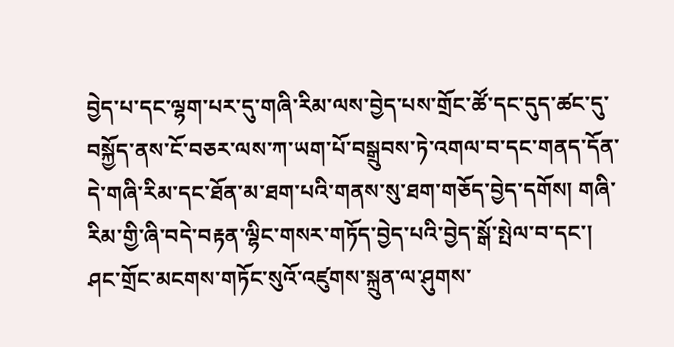བྱེད་པ་དང་ལྷག་པར་དུ་གཞི་རིམ་ལས་བྱེད་པས་གྲོང་ཚོ་དང་དུད་ཚང་དུ་བསྐྱོད་ནས་ངོ་བཅར་ལས་ཀ་ཡག་པོ་བསྒྲུབས་ཏེ་འགལ་བ་དང་གནད་དོན་དེ་གཞི་རིམ་དང་ཐོན་མ་ཐག་པའི་གནས་སུ་ཐག་གཅོད་བྱེད་དགོས། གཞི་རིམ་གྱི་ཞི་བདེ་བརྟན་ལྷིང་གསར་གཏོད་བྱེད་པའི་བྱེད་སྒོ་སྤེལ་བ་དང་། ཤང་གྲོང་མངགས་གཏོང་སུའོ་འཛུགས་སྐྲུན་ལ་ཤུགས་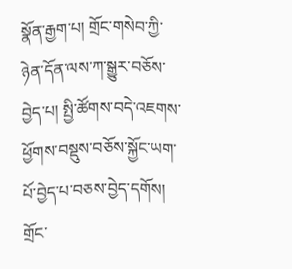སྣོན་རྒྱག་པ། གྲོང་གསེབ་ཀྱི་ཉེན་དོན་ལས་ཀ་སྒྱུར་བཅོས་བྱེད་པ། སྤྱི་ཚོགས་བདེ་འཇགས་ཕྱོགས་བསྡུས་བཅོས་སྐྱོང་ཡག་པོ་བྱེད་པ་བཅས་བྱེད་དགོས། གྲོང་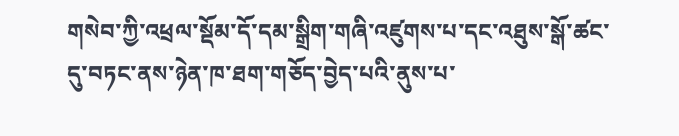གསེབ་ཀྱི་འཕྲལ་སྡོམ་དོ་དམ་སྒྲིག་གཞི་འཛུགས་པ་དང་འཐུས་སྒོ་ཚང་དུ་བཏང་ནས་ཉེན་ཁ་ཐག་གཅོད་བྱེད་པའི་ནུས་པ་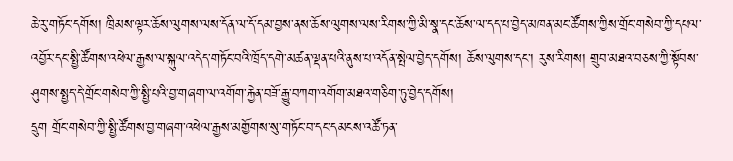ཆེ་རུ་གཏོང་དགོས། ཁྲིམས་ལྟར་ཆོས་ལུགས་ལས་དོན་ལ་དོ་དམ་བྱས་ནས་ཆོས་ལུགས་ལས་རིགས་ཀྱི་མི་སྣ་དང་ཆོས་ལ་དད་པ་བྱེད་མཁན་མང་ཚོགས་ཀྱིས་གྲོང་གསེབ་ཀྱི་དཔལ་འབྱོར་དང་སྤྱི་ཚོགས་འཕེལ་རྒྱས་ལ་སྐུལ་འདེད་གཏོང་བའི་ཁྲོད་དགེ་མཚན་ལྡན་པའི་ནུས་པ་འདོན་སྤེལ་བྱེད་དགོས། ཆོས་ལུགས་དང་། རུས་རིགས། གྲུབ་མཐའ་བཅས་ཀྱི་སྟོབས་ཤུགས་སྤྱད་དེ་གྲོང་གསེབ་ཀྱི་སྤྱི་པའི་བྱ་གཞག་ལ་འགོག་རྐྱེན་བཟོ་རྒྱུ་བཀག་འགོག་མཐའ་གཅིག་ཏུ་བྱེད་དགོས།
དྲུག གྲོང་གསེབ་ཀྱི་སྤྱི་ཚོགས་བྱ་གཞག་འཕེལ་རྒྱས་མགྱོགས་སུ་གཏོང་བ་དང་དམངས་འཚོ་ཏན་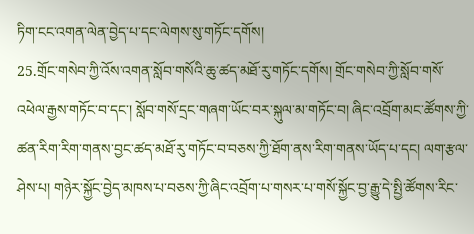ཏིག་ངང་འགན་ལེན་བྱེད་པ་དང་ལེགས་སུ་གཏོང་དགོས།
25.གྲོང་གསེབ་ཀྱི་འོས་འགན་སློབ་གསོའི་ཆུ་ཚད་མཐོ་རུ་གཏོང་དགོས། གྲོང་གསེབ་ཀྱི་སློབ་གསོ་འཕེལ་རྒྱས་གཏོང་བ་དང་། སློབ་གསོ་དྲང་གཞག་ཡོང་བར་སྐུལ་མ་གཏོང་བ། ཞིང་འབྲོག་མང་ཚོགས་ཀྱི་ཚན་རིག་རིག་གནས་བྱང་ཚད་མཐོ་རུ་གཏོང་བ་བཅས་ཀྱི་ཐོག་ནས་རིག་གནས་ཡོད་པ་དང། ལག་རྩལ་ཤེས་པ། གཉེར་སྐྱོང་བྱེད་མཁས་པ་བཅས་ཀྱི་ཞིང་འབྲོག་པ་གསར་པ་གསོ་སྐྱོང་བྱ་རྒྱུ་དེ་སྤྱི་ཚོགས་རིང་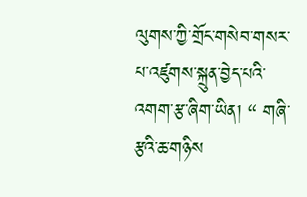ལུགས་ཀྱི་གྲོང་གསེབ་གསར་པ་འཛུགས་སྐྲུན་བྱེད་པའི་འགག་རྩ་ཞིག་ཡིན། “ གཞི་རྩའི་ཆ་གཉིས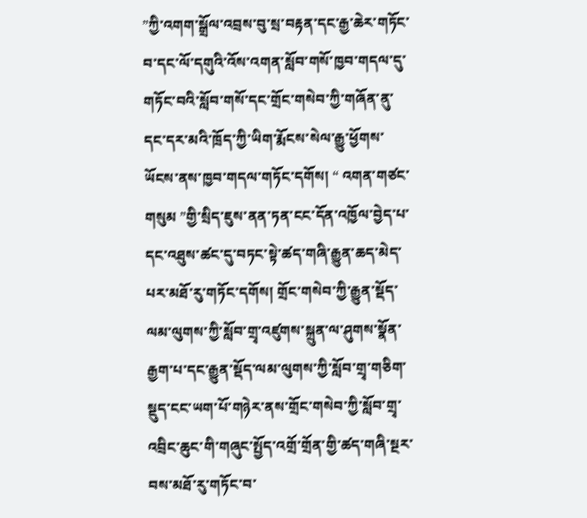”ཀྱི་འགག་སྒྲོལ་འབྲས་བུ་སྲ་བརྟན་དང་རྒྱ་ཆེར་གཏོང་བ་དང་ལོ་དགུའི་འོས་འགན་སློབ་གསོ་ཁྱབ་གདལ་དུ་གཏོང་བའི་སློབ་གསོ་དང་གྲོང་གསེབ་ཀྱི་གཞོན་ནུ་དང་དར་མའི་ཁྲོད་ཀྱི་ཡིག་རྨོངས་སེལ་རྒྱུ་ཕྱོགས་ཡོངས་ནས་ཁྱབ་གདལ་གཏོང་དགོས། “ འགན་གཙང་གསུམ ”གྱི་སྲིད་ཇུས་ནན་ཏན་ངང་དོན་འཁྱོལ་བྱེད་པ་དང་འཐུས་ཚང་དུ་བཏང་སྟེ་ཚད་གཞི་རྒྱུན་ཆད་མེད་པར་མཐོ་རུ་གཏོང་དགོས། གྲོང་གསེབ་ཀྱི་རྒྱུན་སྡོད་ལམ་ལུགས་ཀྱི་སློབ་གྲྭ་འཛུགས་སྐྲུན་ལ་ཤུགས་སྣོན་རྒྱག་པ་དང་རྒྱུན་སྡོད་ལམ་ལུགས་ཀྱི་སློབ་གྲྭ་གཅིག་སྡུད་ངང་ཡག་པོ་གཉེར་ནས་གྲོང་གསེབ་ཀྱི་སློབ་གྲྭ་འབྲིང་ཆུང་གི་གཞུང་སྤྱོད་འགྲོ་གྲོན་གྱི་ཚད་གཞི་སྔར་བས་མཐོ་རུ་གཏོང་བ་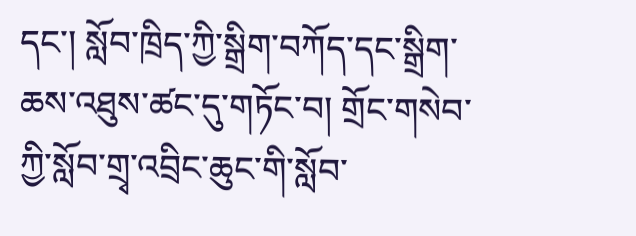དང་། སློབ་ཁྲིད་ཀྱི་སྒྲིག་བཀོད་དང་སྒྲིག་ཆས་འཐུས་ཚང་དུ་གཏོང་བ། གྲོང་གསེབ་ཀྱི་སློབ་གྲྭ་འབྲིང་ཆུང་གི་སློབ་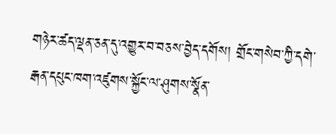གཉེར་ཚད་ལྡན་ཅན་དུ་འགྱུར་བ་བཅས་བྱེད་དགོས། གྲོང་གསེབ་ཀྱི་དགེ་རྒན་དཔུང་ཁག་འཛུགས་སྐྱོང་ལ་ཤུགས་སྣོན་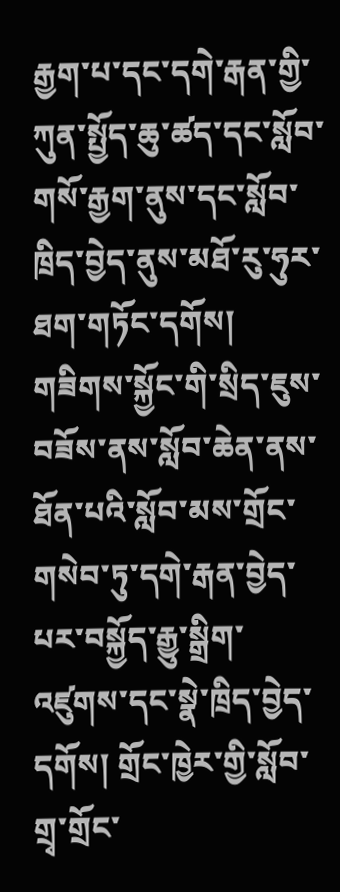རྒྱག་པ་དང་དགེ་རྒན་གྱི་ཀུན་སྤྱོད་ཆུ་ཚད་དང་སློབ་གསོ་རྒྱག་ནུས་དང་སློབ་ཁྲིད་བྱེད་ནུས་མཐོ་རུ་ཧུར་ཐག་གཏོང་དགོས། གཟིགས་སྐྱོང་གི་སྲིད་ཇུས་བཟོས་ནས་སློབ་ཆེན་ནས་ཐོན་པའི་སློབ་མས་གྲོང་གསེབ་ཏུ་དགེ་རྒན་བྱེད་པར་བསྐྱོད་རྒྱུ་སྒྲིག་འཛུགས་དང་སྣེ་ཁྲིད་བྱེད་དགོས། གྲོང་ཁྱེར་གྱི་སློབ་གྲྭ་གྲོང་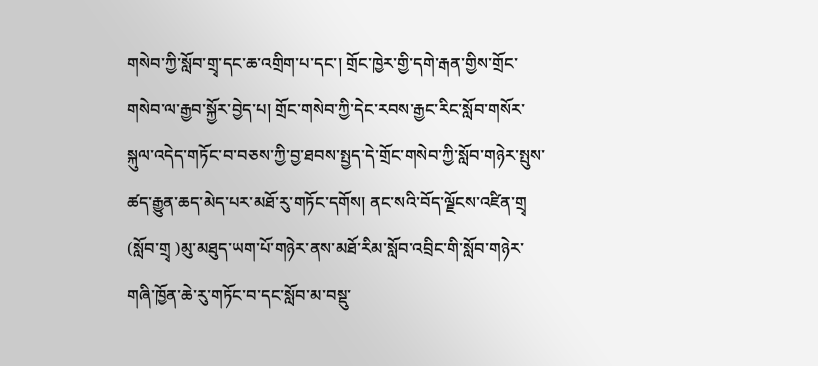གསེབ་ཀྱི་སློབ་གྲྭ་དང་ཆ་འགྲིག་པ་དང་། གྲོང་ཁྱེར་གྱི་དགེ་རྒན་གྱིས་གྲོང་གསེབ་ལ་རྒྱབ་སྐྱོར་བྱེད་པ། གྲོང་གསེབ་ཀྱི་དེང་རབས་རྒྱང་རིང་སློབ་གསོར་སྐུལ་འདེད་གཏོང་བ་བཅས་ཀྱི་བྱ་ཐབས་སྤྱད་དེ་གྲོང་གསེབ་ཀྱི་སློབ་གཉེར་སྤུས་ཚད་རྒྱུན་ཆད་མེད་པར་མཐོ་རུ་གཏོང་དགོས། ནང་སའི་བོད་ལྗོངས་འཛིན་གྲྭ (སློབ་གྲྭ )མུ་མཐུད་ཡག་པོ་གཉེར་ནས་མཐོ་རིམ་སློབ་འབྲིང་གི་སློབ་གཉེར་གཞི་ཁྱོན་ཆེ་རུ་གཏོང་བ་དང་སློབ་མ་བསྡུ་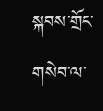སྐབས་གྲོང་གསེབ་ལ་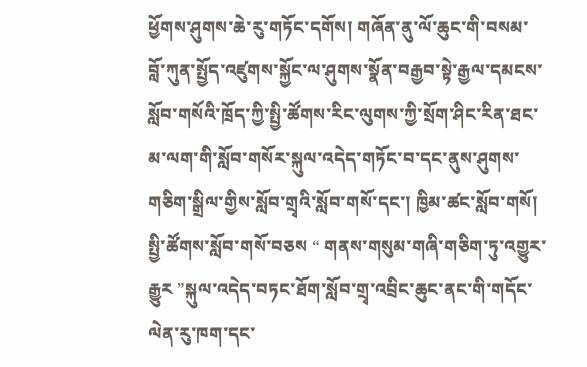ཕྱོགས་ཤུགས་ཆེ་རུ་གཏོང་དགོས། གཞོན་ནུ་ལོ་ཆུང་གི་བསམ་བློ་ཀུན་སྤྱོད་འཛུགས་སྐྱོང་ལ་ཤུགས་སྣོན་བརྒྱབ་སྟེ་རྒྱལ་དམངས་སློབ་གསོའི་ཁྲོད་ཀྱི་སྤྱི་ཚོགས་རིང་ལུགས་ཀྱི་སྲོག་ཤིང་རིན་ཐང་མ་ལག་གི་སློབ་གསོར་སྐུལ་འདེད་གཏོང་བ་དང་ནུས་ཤུགས་གཅིག་སྒྲིལ་གྱིས་སློབ་གྲྭའི་སློབ་གསོ་དང་། ཁྱིམ་ཚང་སློབ་གསོ། སྤྱི་ཚོགས་སློབ་གསོ་བཅས “ གནས་གསུམ་གཞི་གཅིག་ཏུ་འགྱུར་རྒྱུར ”སྐུལ་འདེད་བཏང་ཐོག་སློབ་གྲྭ་འབྲིང་ཆུང་ནང་གི་གདོང་ལེན་རུ་ཁག་དང་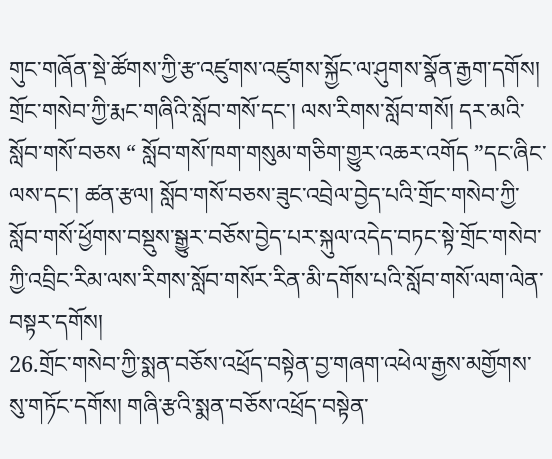གུང་གཞོན་སྡེ་ཚོགས་ཀྱི་རྩ་འཛུགས་འཛུགས་སྐྱོང་ལ་ཤུགས་སྣོན་རྒྱག་དགོས། གྲོང་གསེབ་ཀྱི་རྨང་གཞིའི་སློབ་གསོ་དང་། ལས་རིགས་སློབ་གསོ། དར་མའི་སློབ་གསོ་བཅས “ སློབ་གསོ་ཁག་གསུམ་གཅིག་གྱུར་འཆར་འགོད ”དང་ཞིང་ལས་དང་། ཚན་རྩལ། སློབ་གསོ་བཅས་ཟུང་འབྲེལ་བྱེད་པའི་གྲོང་གསེབ་ཀྱི་སློབ་གསོ་ཕྱོགས་བསྡུས་སྒྱུར་བཅོས་བྱེད་པར་སྐུལ་འདེད་བཏང་སྟེ་གྲོང་གསེབ་ཀྱི་འབྲིང་རིམ་ལས་རིགས་སློབ་གསོར་རིན་མི་དགོས་པའི་སློབ་གསོ་ལག་ལེན་བསྟར་དགོས།
26.གྲོང་གསེབ་ཀྱི་སྨན་བཅོས་འཕྲོད་བསྟེན་བྱ་གཞག་འཕེལ་རྒྱས་མགྱོགས་སུ་གཏོང་དགོས། གཞི་རྩའི་སྨན་བཅོས་འཕྲོད་བསྟེན་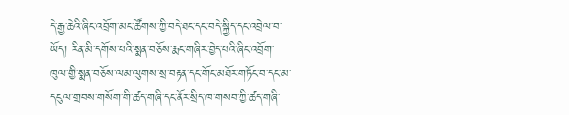དེ་རྒྱ་ཆེའི་ཞིང་འབྲོག་མང་ཚོགས་ཀྱི་བདེ་ཐང་དང་བདེ་སྐྱིད་དང་འབྲེལ་བ་ཡོད། རིན་མི་དགོས་པའི་སྨན་བཅོས་རྨང་གཞིར་བྱེད་པའི་ཞིང་འབྲོག་ཁུལ་གྱི་སྨན་བཅོས་ལམ་ལུགས་སྲ་བརྟན་དང་གོང་མཐོར་གཏོང་བ་དང་མ་དངུལ་གྲབས་གསོག་གི་ཚད་གཞི་དང་ནོར་སྲིད་ཁ་གསབ་ཀྱི་ཚད་གཞི་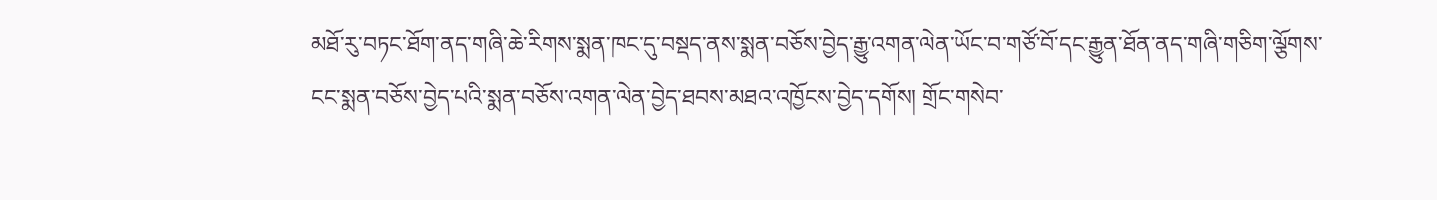མཐོ་རུ་བཏང་ཐོག་ནད་གཞི་ཆེ་རིགས་སྨན་ཁང་དུ་བསྡད་ནས་སྨན་བཅོས་བྱེད་རྒྱུ་འགན་ལེན་ཡོང་བ་གཙོ་བོ་དང་རྒྱུན་ཐོན་ནད་གཞི་གཅིག་ལྕོགས་ངང་སྨན་བཅོས་བྱེད་པའི་སྨན་བཅོས་འགན་ལེན་བྱེད་ཐབས་མཐའ་འཁྱོངས་བྱེད་དགོས། གྲོང་གསེབ་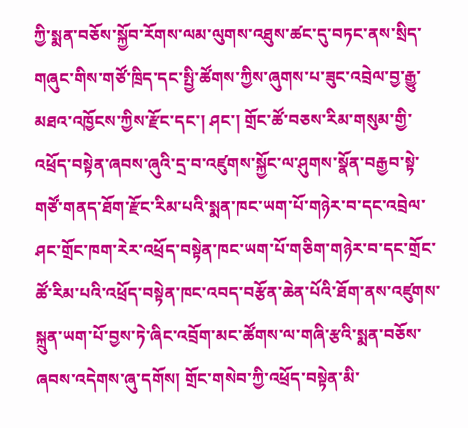ཀྱི་སྨན་བཅོས་སྐྱོབ་རོགས་ལམ་ལུགས་འཐུས་ཚང་དུ་བཏང་ནས་སྲིད་གཞུང་གིས་གཙོ་ཁྲིད་དང་སྤྱི་ཚོགས་ཀྱིས་ཞུགས་པ་ཟུང་འབྲེལ་བྱ་རྒྱུ་མཐའ་འཁྱོངས་ཀྱིས་རྫོང་དང་། ཤང་། གྲོང་ཚོ་བཅས་རིམ་གསུམ་གྱི་འཕྲོད་བསྟེན་ཞབས་ཞུའི་དྲ་བ་འཛུགས་སྐྱོང་ལ་ཤུགས་སྣོན་བརྒྱབ་སྟེ་གཙོ་གནད་ཐོག་རྫོང་རིམ་པའི་སྨན་ཁང་ཡག་པོ་གཉེར་བ་དང་འབྲེལ་ཤང་གྲོང་ཁག་རེར་འཕྲོད་བསྟེན་ཁང་ཡག་པོ་གཅིག་གཉེར་བ་དང་གྲོང་ཚོ་རིམ་པའི་འཕྲོད་བསྟེན་ཁང་འབད་བརྩོན་ཆེན་པོའི་ཐོག་ནས་འཛུགས་སྐྲུན་ཡག་པོ་བྱས་ཏེ་ཞིང་འབྲོག་མང་ཚོགས་ལ་གཞི་རྩའི་སྨན་བཅོས་ཞབས་འདེགས་ཞུ་དགོས། གྲོང་གསེབ་ཀྱི་འཕྲོད་བསྟེན་མི་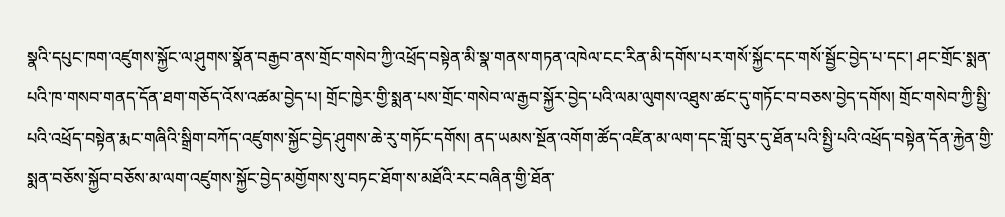སྣའི་དཔུང་ཁག་འཛུགས་སྐྱོང་ལ་ཤུགས་སྣོན་བརྒྱབ་ནས་གྲོང་གསེབ་ཀྱི་འཕྲོད་བསྟེན་མི་སྣ་གནས་གཏན་འཁེལ་ངང་རིན་མི་དགོས་པར་གསོ་སྐྱོང་དང་གསོ་སྦྱོང་བྱེད་པ་དང་། ཤང་གྲོང་སྨན་པའི་ཁ་གསབ་གནད་དོན་ཐག་གཅོད་འོས་འཚམ་བྱེད་པ། གྲོང་ཁྱེར་གྱི་སྨན་པས་གྲོང་གསེབ་ལ་རྒྱབ་སྐྱོར་བྱེད་པའི་ལམ་ལུགས་འཐུས་ཚང་དུ་གཏོང་བ་བཅས་བྱེད་དགོས། གྲོང་གསེབ་ཀྱི་སྤྱི་པའི་འཕྲོད་བསྟེན་རྨང་གཞིའི་སྒྲིག་བཀོད་འཛུགས་སྐྱོང་བྱེད་ཤུགས་ཆེ་རུ་གཏོང་དགོས། ནད་ཡམས་སྔོན་འགོག་ཚོད་འཛིན་མ་ལག་དང་གློ་བུར་དུ་ཐོན་པའི་སྤྱི་པའི་འཕྲོད་བསྟེན་དོན་རྐྱེན་གྱི་སྨན་བཅོས་སྐྱོབ་བཅོས་མ་ལག་འཛུགས་སྐྱོང་བྱེད་མགྱོགས་སུ་བཏང་ཐོག་ས་མཐོའི་རང་བཞིན་གྱི་ཐོན་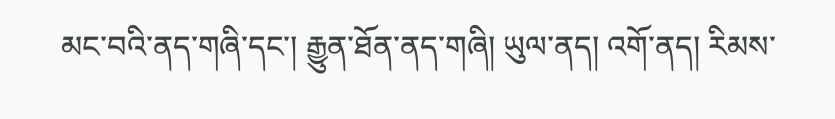མང་བའི་ནད་གཞི་དང་། རྒྱུན་ཐོན་ནད་གཞི། ཡུལ་ནད། འགོ་ནད། རིམས་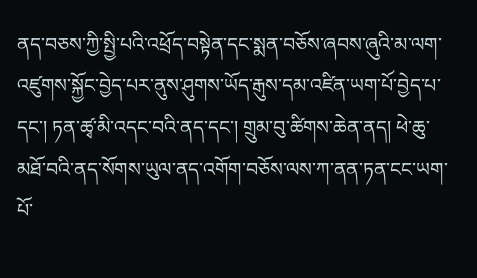ནད་བཅས་ཀྱི་སྤྱི་པའི་འཕྲོད་བསྟེན་དང་སྨན་བཅོས་ཞབས་ཞུའི་མ་ལག་འཛུགས་སྐྱོང་བྱེད་པར་ནུས་ཤུགས་ཡོད་རྒུས་དམ་འཛིན་ཡག་པོ་བྱེད་པ་དང་། ཏན་ཚྭ་མི་འདང་བའི་ནད་དང་། གྲུམ་བུ་ཚིགས་ཆེན་ནད། ཕེ་ཆུ་མཐོ་བའི་ནད་སོགས་ཡུལ་ནད་འགོག་བཅོས་ལས་ཀ་ནན་ཏན་ངང་ཡག་པོ་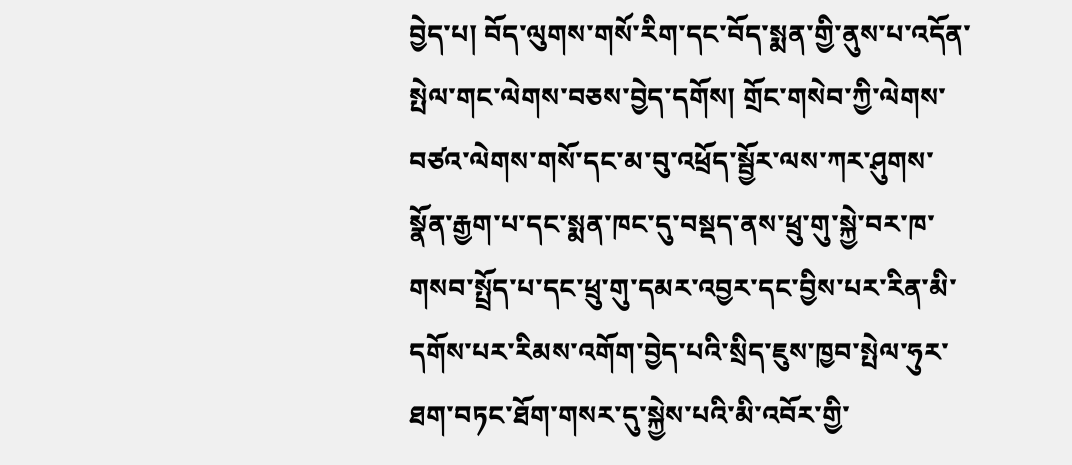བྱེད་པ། བོད་ལུགས་གསོ་རིག་དང་བོད་སྨན་གྱི་ནུས་པ་འདོན་སྤེལ་གང་ལེགས་བཅས་བྱེད་དགོས། གྲོང་གསེབ་ཀྱི་ལེགས་བཙའ་ལེགས་གསོ་དང་མ་བུ་འཕྲོད་སྦྱོར་ལས་ཀར་ཤུགས་སྣོན་རྒྱག་པ་དང་སྨན་ཁང་དུ་བསྡད་ནས་ཕྲུ་གུ་སྐྱེ་བར་ཁ་གསབ་སྤྲོད་པ་དང་ཕྲུ་གུ་དམར་འབྱར་དང་བྱིས་པར་རིན་མི་དགོས་པར་རིམས་འགོག་བྱེད་པའི་སྲིད་ཇུས་ཁྱབ་སྤེལ་ཧུར་ཐག་བཏང་ཐོག་གསར་དུ་སྐྱེས་པའི་མི་འབོར་གྱི་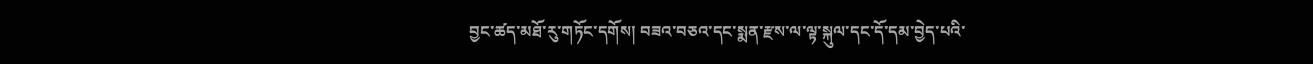བྱང་ཚད་མཐོ་རུ་གཏོང་དགོས། བཟའ་བཅའ་དང་སྨན་རྫས་ལ་ལྟ་སྐུལ་དང་དོ་དམ་བྱེད་པའི་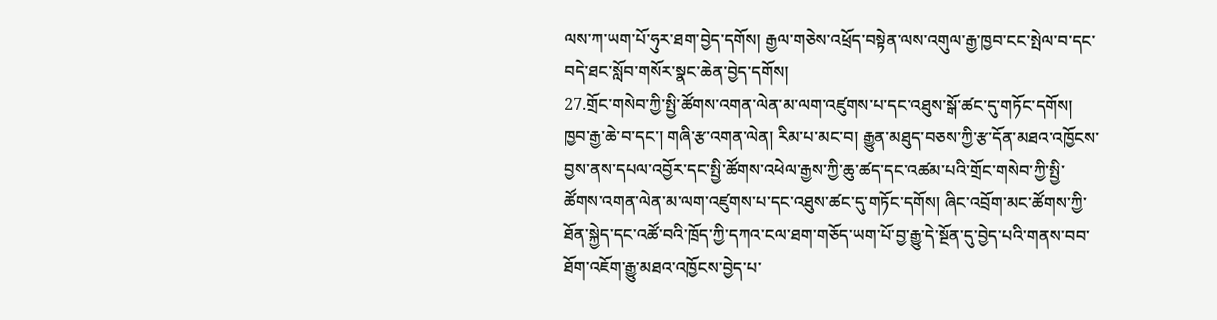ལས་ཀ་ཡག་པོ་ཧུར་ཐག་བྱེད་དགོས། རྒྱལ་གཅེས་འཕྲོད་བསྟེན་ལས་འགུལ་རྒྱ་ཁྱབ་ངང་སྤེལ་བ་དང་བདེ་ཐང་སློབ་གསོར་སྣང་ཆེན་བྱེད་དགོས།
27.གྲོང་གསེབ་ཀྱི་སྤྱི་ཚོགས་འགན་ལེན་མ་ལག་འཛུགས་པ་དང་འཐུས་སྒོ་ཚང་དུ་གཏོང་དགོས། ཁྱབ་རྒྱ་ཆེ་བ་དང་། གཞི་རྩ་འགན་ལེན། རིམ་པ་མང་བ། རྒྱུན་མཐུད་བཅས་ཀྱི་རྩ་དོན་མཐའ་འཁྱོངས་བྱས་ནས་དཔལ་འབྱོར་དང་སྤྱི་ཚོགས་འཕེལ་རྒྱས་ཀྱི་ཆུ་ཚད་དང་འཚམ་པའི་གྲོང་གསེབ་ཀྱི་སྤྱི་ཚོགས་འགན་ལེན་མ་ལག་འཛུགས་པ་དང་འཐུས་ཚང་དུ་གཏོང་དགོས། ཞིང་འབྲོག་མང་ཚོགས་ཀྱི་ཐོན་སྐྱེད་དང་འཚོ་བའི་ཁྲོད་ཀྱི་དཀའ་ངལ་ཐག་གཅོད་ཡག་པོ་བྱ་རྒྱུ་དེ་སྔོན་དུ་བྱེད་པའི་གནས་བབ་ཐོག་འཇོག་རྒྱུ་མཐའ་འཁྱོངས་བྱེད་པ་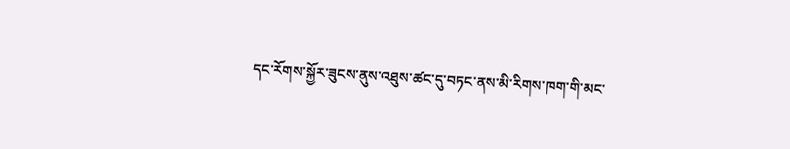དང་རོགས་སྐྱོར་ཟུངས་ནུས་འཐུས་ཚང་དུ་བཏང་ནས་མི་རིགས་ཁག་གི་མང་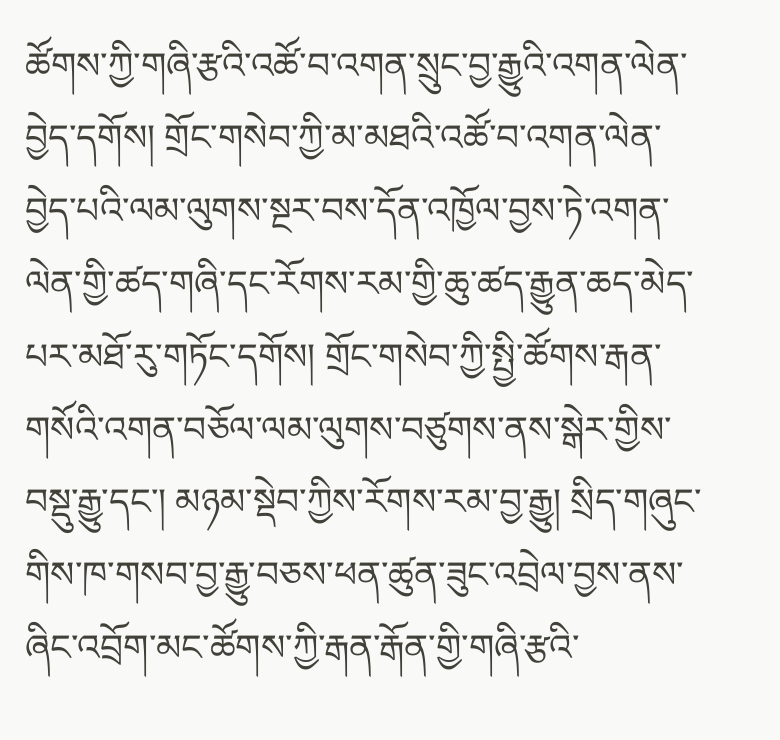ཚོགས་ཀྱི་གཞི་རྩའི་འཚོ་བ་འགན་སྲུང་བྱ་རྒྱུའི་འགན་ལེན་བྱེད་དགོས། གྲོང་གསེབ་ཀྱི་མ་མཐའི་འཚོ་བ་འགན་ལེན་བྱེད་པའི་ལམ་ལུགས་སྔར་བས་དོན་འཁྱོལ་བྱས་ཏེ་འགན་ལེན་གྱི་ཚད་གཞི་དང་རོགས་རམ་གྱི་ཆུ་ཚད་རྒྱུན་ཆད་མེད་པར་མཐོ་རུ་གཏོང་དགོས། གྲོང་གསེབ་ཀྱི་སྤྱི་ཚོགས་རྒན་གསོའི་འགན་བཅོལ་ལམ་ལུགས་བཙུགས་ནས་སྒེར་གྱིས་བསྡུ་རྒྱུ་དང་། མཉམ་སྡེབ་ཀྱིས་རོགས་རམ་བྱ་རྒྱུ། སྲིད་གཞུང་གིས་ཁ་གསབ་བྱ་རྒྱུ་བཅས་ཕན་ཚུན་ཟུང་འབྲེལ་བྱས་ནས་ཞིང་འབྲོག་མང་ཚོགས་ཀྱི་རྒན་རྒོན་གྱི་གཞི་རྩའི་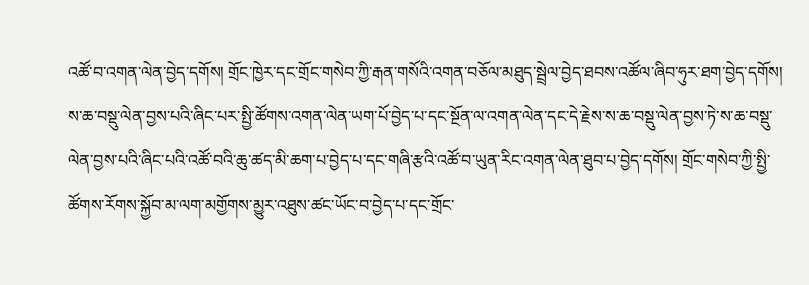འཚོ་བ་འགན་ལེན་བྱེད་དགོས། གྲོང་ཁྱེར་དང་གྲོང་གསེབ་ཀྱི་རྒན་གསོའི་འགན་བཅོལ་མཐུད་སྦྲེལ་བྱེད་ཐབས་འཚོལ་ཞིབ་ཧུར་ཐག་བྱེད་དགོས། ས་ཆ་བསྡུ་ལེན་བྱས་པའི་ཞིང་པར་སྤྱི་ཚོགས་འགན་ལེན་ཡག་པོ་བྱེད་པ་དང་སྔོན་ལ་འགན་ལེན་དང་དེ་རྗེས་ས་ཆ་བསྡུ་ལེན་བྱས་ཏེ་ས་ཆ་བསྡུ་ལེན་བྱས་པའི་ཞིང་པའི་འཚོ་བའི་ཆུ་ཚད་མི་ཆག་པ་བྱེད་པ་དང་གཞི་རྩའི་འཚོ་བ་ཡུན་རིང་འགན་ལེན་ཐུབ་པ་བྱེད་དགོས། གྲོང་གསེབ་ཀྱི་སྤྱི་ཚོགས་རོགས་སྐྱོབ་མ་ལག་མགྱོགས་མྱུར་འཐུས་ཚང་ཡོང་བ་བྱེད་པ་དང་གྲོང་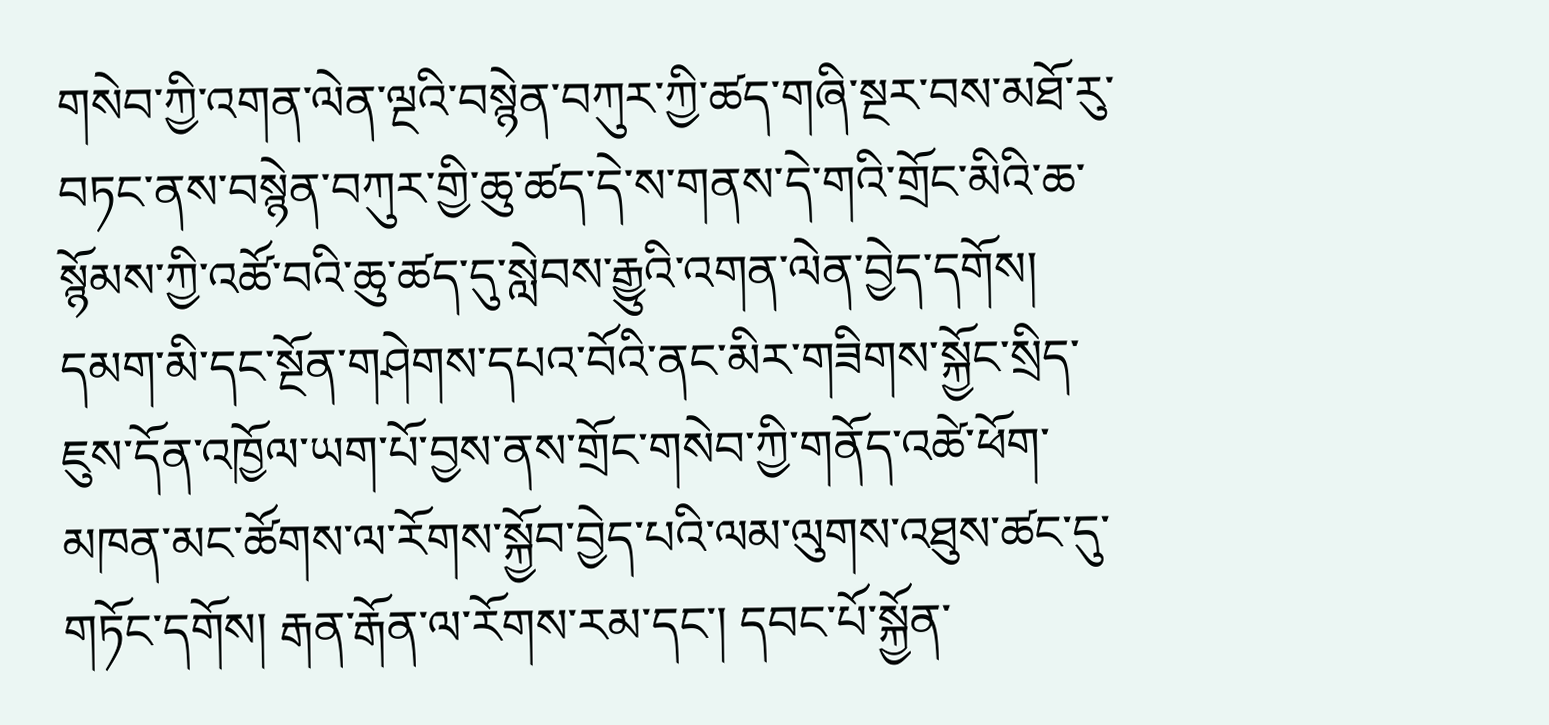གསེབ་ཀྱི་འགན་ལེན་ལྔའི་བསྙེན་བཀུར་ཀྱི་ཚད་གཞི་སྔར་བས་མཐོ་རུ་བཏང་ནས་བསྙེན་བཀུར་གྱི་ཆུ་ཚད་དེ་ས་གནས་དེ་གའི་གྲོང་མིའི་ཆ་སྙོམས་ཀྱི་འཚོ་བའི་ཆུ་ཚད་དུ་སླེབས་རྒྱུའི་འགན་ལེན་བྱེད་དགོས། དམག་མི་དང་སྔོན་གཤེགས་དཔའ་བོའི་ནང་མིར་གཟིགས་སྐྱོང་སྲིད་ཇུས་དོན་འཁྱོལ་ཡག་པོ་བྱས་ནས་གྲོང་གསེབ་ཀྱི་གནོད་འཚེ་ཕོག་མཁན་མང་ཚོགས་ལ་རོགས་སྐྱོབ་བྱེད་པའི་ལམ་ལུགས་འཐུས་ཚང་དུ་གཏོང་དགོས། རྒན་རྒོན་ལ་རོགས་རམ་དང་། དབང་པོ་སྐྱོན་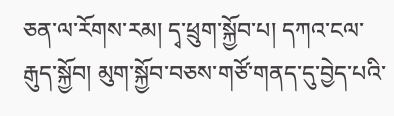ཅན་ལ་རོགས་རམ། དྭ་ཕྲུག་སྐྱོབ་པ། དཀའ་ངལ་རྒུད་སྐྱོབ། མུག་སྐྱོབ་བཅས་གཙོ་གནད་དུ་བྱེད་པའི་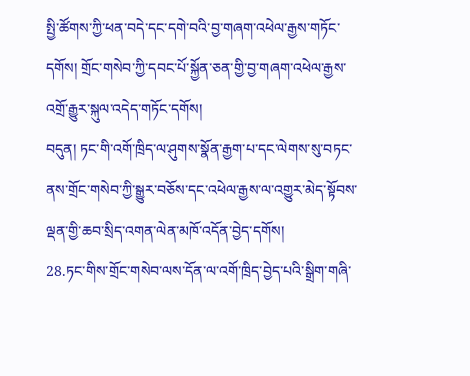སྤྱི་ཚོགས་ཀྱི་ཕན་བདེ་དང་དགེ་བའི་བྱ་གཞག་འཕེལ་རྒྱས་གཏོང་དགོས། གྲོང་གསེབ་ཀྱི་དབང་པོ་སྐྱོན་ཅན་གྱི་བྱ་གཞག་འཕེལ་རྒྱས་འགྲོ་རྒྱུར་སྐུལ་འདེད་གཏོང་དགོས།
བདུན། ཏང་གི་འགོ་ཁྲིད་ལ་ཤུགས་སྣོན་རྒྱག་པ་དང་ལེགས་སུ་བཏང་ནས་གྲོང་གསེབ་ཀྱི་སྒྱུར་བཅོས་དང་འཕེལ་རྒྱས་ལ་འགྱུར་མེད་སྟོབས་ལྡན་གྱི་ཆབ་སྲིད་འགན་ལེན་མཁོ་འདོན་བྱེད་དགོས།
28.ཏང་གིས་གྲོང་གསེབ་ལས་དོན་ལ་འགོ་ཁྲིད་བྱེད་པའི་སྒྲིག་གཞི་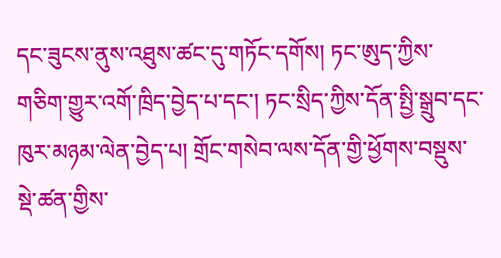དང་ཟུངས་ནུས་འཐུས་ཚང་དུ་གཏོང་དགོས། ཏང་ཨུད་ཀྱིས་གཅིག་གྱུར་འགོ་ཁྲིད་བྱེད་པ་དང་། ཏང་སྲིད་ཀྱིས་དོན་སྤྱི་སྒྲུབ་དང་ཁུར་མཉམ་ལེན་བྱེད་པ། གྲོང་གསེབ་ལས་དོན་གྱི་ཕྱོགས་བསྡུས་སྡེ་ཚན་གྱིས་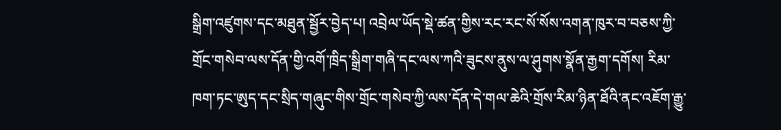སྒྲིག་འཛུགས་དང་མཐུན་སྦྱོར་བྱེད་པ། འབྲེལ་ཡོད་སྡེ་ཚན་གྱིས་རང་རང་སོ་སོས་འགན་ཁུར་བ་བཅས་ཀྱི་གྲོང་གསེབ་ལས་དོན་གྱི་འགོ་ཁྲིད་སྒྲིག་གཞི་དང་ལས་ཀའི་ཟུངས་ནུས་ལ་ཤུགས་སྣོན་རྒྱག་དགོས། རིམ་ཁག་ཏང་ཨུད་དང་སྲིད་གཞུང་གིས་གྲོང་གསེབ་ཀྱི་ལས་དོན་དེ་གལ་ཆེའི་གྲོས་རིམ་ཉིན་ཐོའི་ནང་འཇོག་རྒྱུ་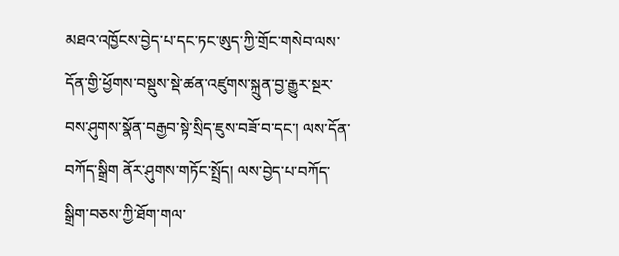མཐའ་འཁྱོངས་བྱེད་པ་དང་ཏང་ཨུད་ཀྱི་གྲོང་གསེབ་ལས་དོན་གྱི་ཕྱོགས་བསྡུས་སྡེ་ཚན་འཛུགས་སྐྲུན་བྱ་རྒྱུར་སྔར་བས་ཤུགས་སྣོན་བརྒྱབ་སྟེ་སྲིད་ཇུས་བཟོ་བ་དང་། ལས་དོན་བཀོད་སྒྲིག ནོར་ཤུགས་གཏོང་སྤྲོད། ལས་བྱེད་པ་བཀོད་སྒྲིག་བཅས་ཀྱི་ཐོག་གལ་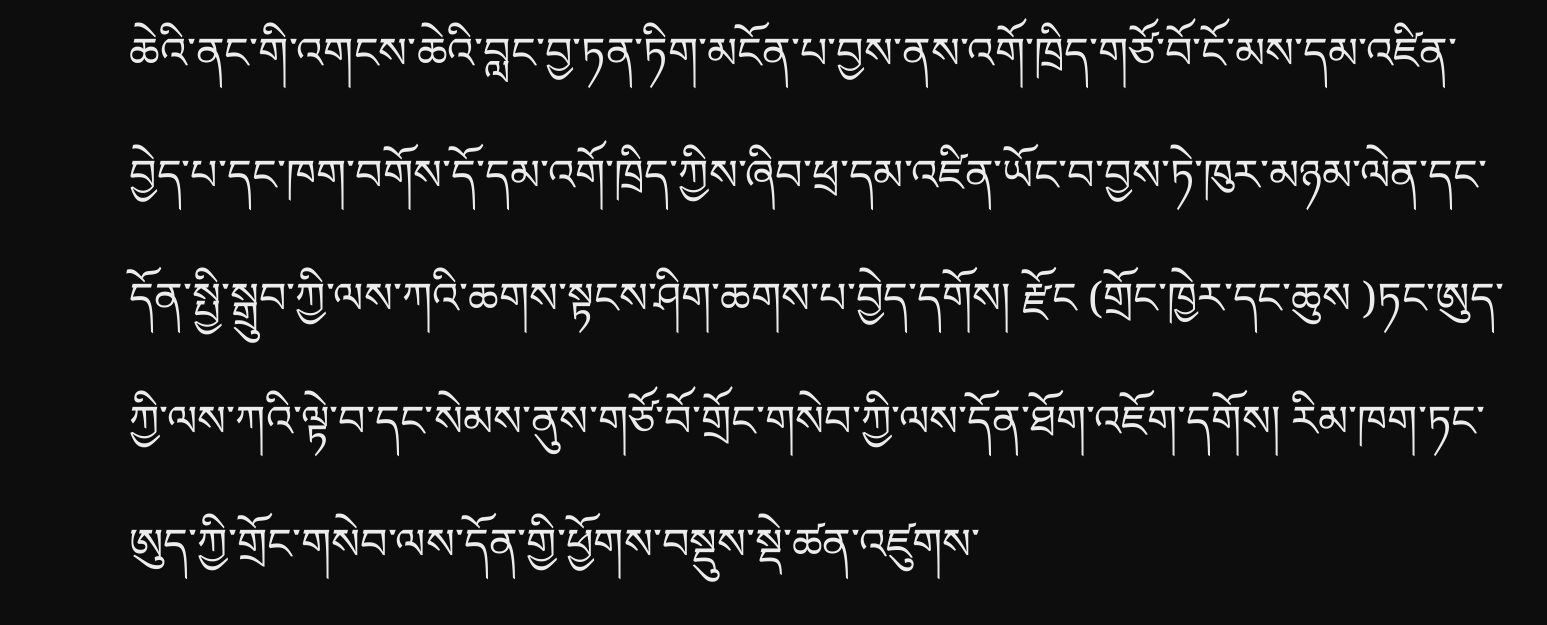ཆེའི་ནང་གི་འགངས་ཆེའི་བླང་བྱ་ཏན་ཏིག་མངོན་པ་བྱས་ནས་འགོ་ཁྲིད་གཙོ་བོ་ངོ་མས་དམ་འཛིན་བྱེད་པ་དང་ཁག་བགོས་དོ་དམ་འགོ་ཁྲིད་ཀྱིས་ཞིབ་ཕྲ་དམ་འཛིན་ཡོང་བ་བྱས་ཏེ་ཁུར་མཉམ་ལེན་དང་དོན་སྤྱི་སྒྲུབ་ཀྱི་ལས་ཀའི་ཆགས་སྟངས་ཤིག་ཆགས་པ་བྱེད་དགོས། རྫོང (གྲོང་ཁྱེར་དང་ཆུས )ཏང་ཨུད་ཀྱི་ལས་ཀའི་ལྟེ་བ་དང་སེམས་ནུས་གཙོ་བོ་གྲོང་གསེབ་ཀྱི་ལས་དོན་ཐོག་འཇོག་དགོས། རིམ་ཁག་ཏང་ཨུད་ཀྱི་གྲོང་གསེབ་ལས་དོན་གྱི་ཕྱོགས་བསྡུས་སྡེ་ཚན་འཛུགས་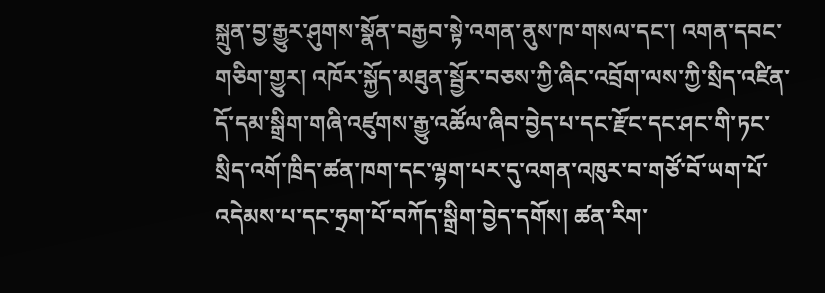སྐྲུན་བྱ་རྒྱུར་ཤུགས་སྣོན་བརྒྱབ་སྟེ་འགན་ནུས་ཁ་གསལ་དང་། འགན་དབང་གཅིག་གྱུར། འཁོར་སྐྱོད་མཐུན་སྦྱོར་བཅས་ཀྱི་ཞིང་འབྲོག་ལས་ཀྱི་སྲིད་འཛིན་དོ་དམ་སྒྲིག་གཞི་འཛུགས་རྒྱུ་འཚོལ་ཞིབ་བྱེད་པ་དང་རྫོང་དང་ཤང་གི་ཏང་སྲིད་འགོ་ཁྲིད་ཚན་ཁག་དང་ལྷག་པར་དུ་འགན་འཁུར་བ་གཙོ་བོ་ཡག་པོ་འདེམས་པ་དང་ཧྲག་པོ་བཀོད་སྒྲིག་བྱེད་དགོས། ཚན་རིག་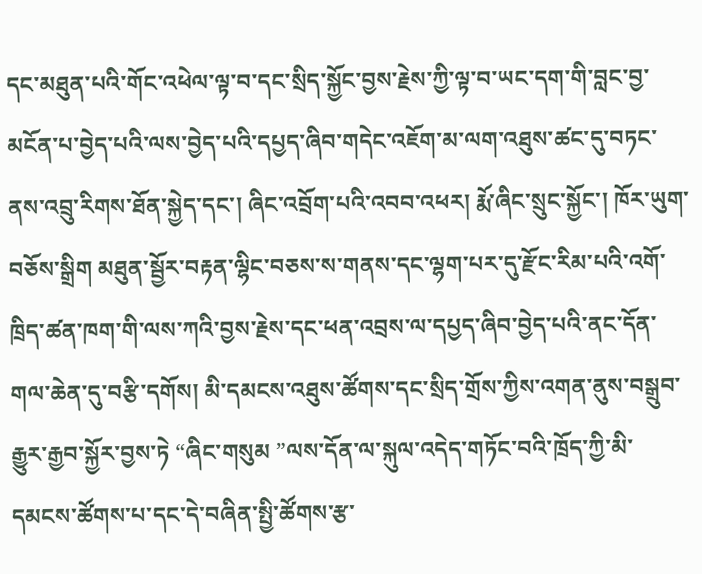དང་མཐུན་པའི་གོང་འཕེལ་ལྟ་བ་དང་སྲིད་སྐྱོང་བྱས་རྗེས་ཀྱི་ལྟ་བ་ཡང་དག་གི་བླང་བྱ་མངོན་པ་བྱེད་པའི་ལས་བྱེད་པའི་དཔྱད་ཞིབ་གདེང་འཇོག་མ་ལག་འཐུས་ཚང་དུ་བཏང་ནས་འབྲུ་རིགས་ཐོན་སྐྱེད་དང་། ཞིང་འབྲོག་པའི་འབབ་འཕར། རྨོ་ཞིང་སྲུང་སྐྱོང་། ཁོར་ཡུག་བཅོས་སྒྲིག མཐུན་སྦྱོར་བརྟན་ལྷིང་བཅས་ས་གནས་དང་ལྷག་པར་དུ་རྫོང་རིམ་པའི་འགོ་ཁྲིད་ཚན་ཁག་གི་ལས་ཀའི་བྱས་རྗེས་དང་ཕན་འབྲས་ལ་དཔྱད་ཞིབ་བྱེད་པའི་ནང་དོན་གལ་ཆེན་དུ་བརྩི་དགོས། མི་དམངས་འཐུས་ཚོགས་དང་སྲིད་གྲོས་ཀྱིས་འགན་ནུས་བསྒྲུབ་རྒྱུར་རྒྱབ་སྐྱོར་བྱས་ཏེ “ཞིང་གསུམ ”ལས་དོན་ལ་སྐུལ་འདེད་གཏོང་བའི་ཁྲོད་ཀྱི་མི་དམངས་ཚོགས་པ་དང་དེ་བཞིན་སྤྱི་ཚོགས་རྩ་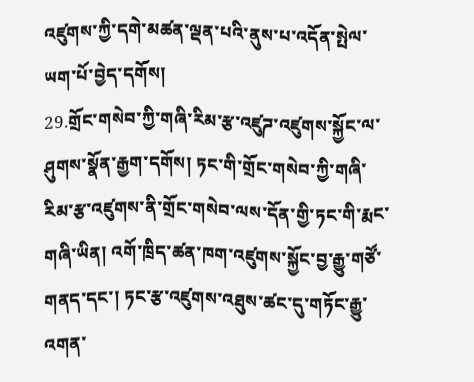འཛུགས་ཀྱི་དགེ་མཚན་ལྡན་པའི་ནུས་པ་འདོན་སྤེལ་ཡག་པོ་བྱེད་དགོས།
29.གྲོང་གསེབ་ཀྱི་གཞི་རིམ་རྩ་འཛུཌ་འཛུགས་སྐྱོང་ལ་ཤུགས་སྣོན་རྒྱག་དགོས། ཏང་གི་གྲོང་གསེབ་ཀྱི་གཞི་རིམ་རྩ་འཛུགས་ནི་གྲོང་གསེབ་ལས་དོན་གྱི་ཏང་གི་རྨང་གཞི་ཡིན། འགོ་ཁྲིད་ཚན་ཁག་འཛུགས་སྐྱོང་བྱ་རྒྱུ་གཙོ་གནད་དང་། ཏང་རྩ་འཛུགས་འཐུས་ཚང་དུ་གཏོང་རྒྱུ་འགན་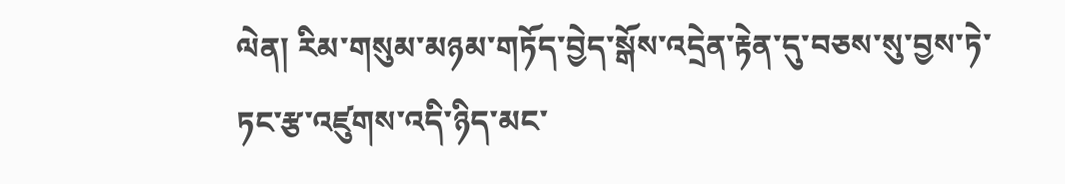ལེན། རིམ་གསུམ་མཉམ་གཏོད་བྱེད་སྒོས་འདྲེན་རྟེན་དུ་བཅས་སུ་བྱས་ཏེ་ཏང་རྩ་འཛུགས་འདི་ཉིད་མང་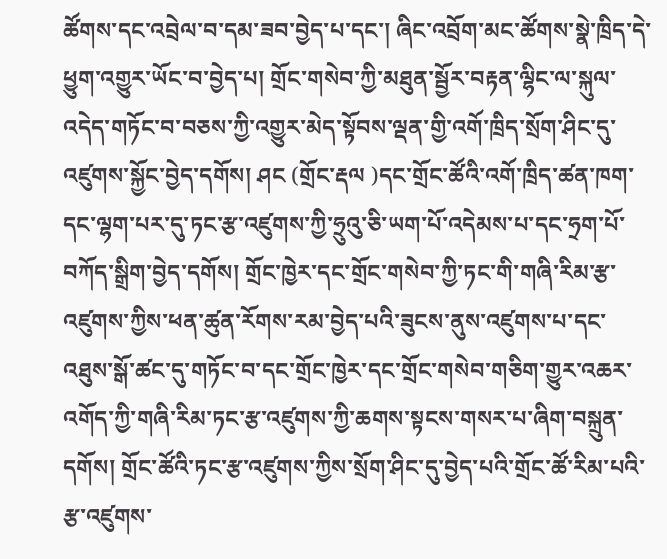ཚོགས་དང་འབྲེལ་བ་དམ་ཟབ་བྱེད་པ་དང་། ཞིང་འབྲོག་མང་ཚོགས་སྣེ་ཁྲིད་དེ་ཕྱུག་འགྱུར་ཡོང་བ་བྱེད་པ། གྲོང་གསེབ་ཀྱི་མཐུན་སྦྱོར་བརྟན་ལྷིང་ལ་སྐུལ་འདེད་གཏོང་བ་བཅས་ཀྱི་འགྱུར་མེད་སྟོབས་ལྡན་གྱི་འགོ་ཁྲིད་སྲོག་ཤིང་དུ་འཛུགས་སྐྱོང་བྱེད་དགོས། ཤང (གྲོང་རྡལ )དང་གྲོང་ཚོའི་འགོ་ཁྲིད་ཚན་ཁག་དང་ལྷག་པར་དུ་ཏང་རྩ་འཛུགས་ཀྱི་ཧྲུའུ་ཅི་ཡག་པོ་འདེམས་པ་དང་ཧྲག་པོ་བཀོད་སྒྲིག་བྱེད་དགོས། གྲོང་ཁྱེར་དང་གྲོང་གསེབ་ཀྱི་ཏང་གི་གཞི་རིམ་རྩ་འཛུགས་ཀྱིས་ཕན་ཚུན་རོགས་རམ་བྱེད་པའི་ཟུངས་ནུས་འཛུགས་པ་དང་འཐུས་སྒོ་ཚང་དུ་གཏོང་བ་དང་གྲོང་ཁྱེར་དང་གྲོང་གསེབ་གཅིག་གྱུར་འཆར་འགོད་ཀྱི་གཞི་རིམ་ཏང་རྩ་འཛུགས་ཀྱི་ཆགས་སྟངས་གསར་པ་ཞིག་བསྐྲུན་དགོས། གྲོང་ཚོའི་ཏང་རྩ་འཛུགས་ཀྱིས་སྲོག་ཤིང་དུ་བྱེད་པའི་གྲོང་ཚོ་རིམ་པའི་རྩ་འཛུགས་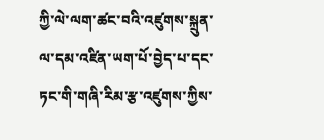ཀྱི་ལེ་ལག་ཚང་བའི་འཛུགས་སྐྲུན་ལ་དམ་འཛིན་ཡག་པོ་བྱེད་པ་དང་ཏང་གི་གཞི་རིམ་རྩ་འཛུགས་ཀྱིས་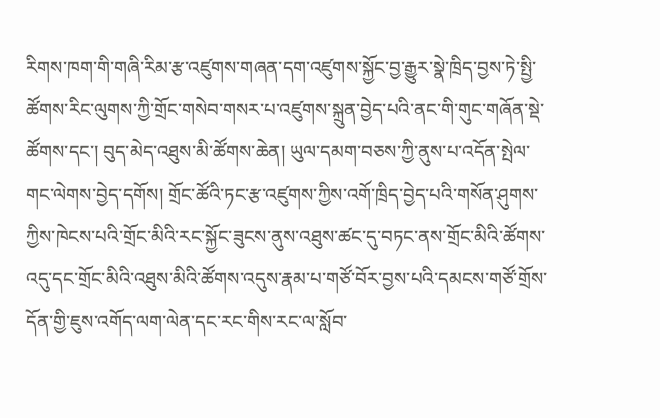རིགས་ཁག་གི་གཞི་རིམ་རྩ་འཛུགས་གཞན་དག་འཛུགས་སྐྱོང་བྱ་རྒྱུར་སྣེ་ཁྲིད་བྱས་ཏེ་སྤྱི་ཚོགས་རིང་ལུགས་ཀྱི་གྲོང་གསེབ་གསར་པ་འཛུགས་སྐྲུན་བྱེད་པའི་ནང་གི་གུང་གཞོན་སྡེ་ཚོགས་དང་། བུད་མེད་འཐུས་མི་ཚོགས་ཆེན། ཡུལ་དམག་བཅས་ཀྱི་ནུས་པ་འདོན་སྤེལ་གང་ལེགས་བྱེད་དགོས། གྲོང་ཚོའི་ཏང་རྩ་འཛུགས་ཀྱིས་འགོ་ཁྲིད་བྱེད་པའི་གསོན་ཤུགས་ཀྱིས་ཁེངས་པའི་གྲོང་མིའི་རང་སྐྱོང་ཟུངས་ནུས་འཐུས་ཚང་དུ་བཏང་ནས་གྲོང་མིའི་ཚོགས་འདུ་དང་གྲོང་མིའི་འཐུས་མིའི་ཚོགས་འདུས་རྣམ་པ་གཙོ་བོར་བྱས་པའི་དམངས་གཙོ་གྲོས་དོན་གྱི་ཇུས་འགོད་ལག་ལེན་དང་རང་གིས་རང་ལ་སློབ་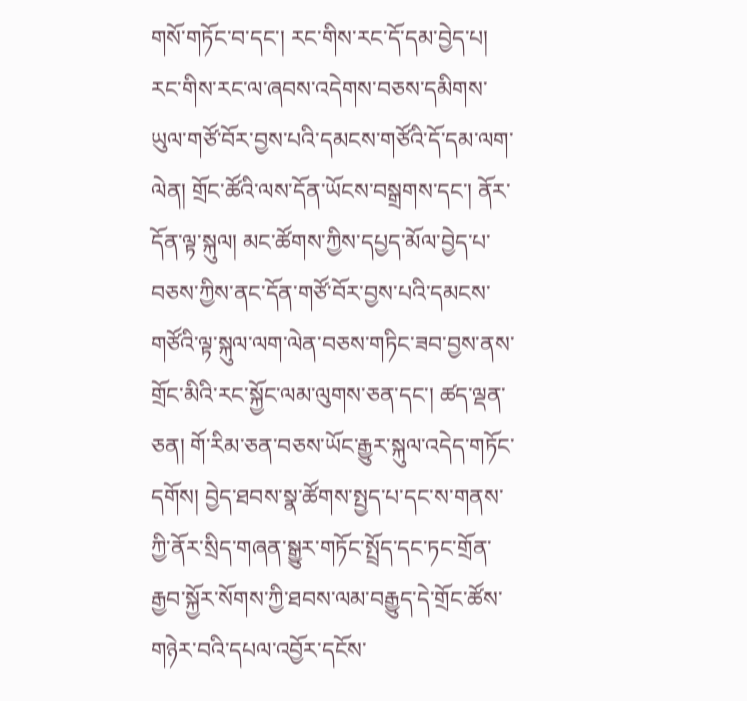གསོ་གཏོང་བ་དང་། རང་གིས་རང་དོ་དམ་བྱེད་པ། རང་གིས་རང་ལ་ཞབས་འདེགས་བཅས་དམིགས་ཡུལ་གཙོ་བོར་བྱས་པའི་དམངས་གཙོའི་དོ་དམ་ལག་ལེན། གྲོང་ཚོའི་ལས་དོན་ཡོངས་བསྒྲགས་དང་། ནོར་དོན་ལྟ་སྐུལ། མང་ཚོགས་ཀྱིས་དཔྱད་མོལ་བྱེད་པ་བཅས་ཀྱིས་ནང་དོན་གཙོ་བོར་བྱས་པའི་དམངས་གཙོའི་ལྟ་སྐུལ་ལག་ལེན་བཅས་གཏིང་ཟབ་བྱས་ནས་གྲོང་མིའི་རང་སྐྱོང་ལམ་ལུགས་ཅན་དང་། ཚད་ལྡན་ཅན། གོ་རིམ་ཅན་བཅས་ཡོང་རྒྱུར་སྐུལ་འདེད་གཏོང་དགོས། བྱེད་ཐབས་སྣ་ཚོགས་སྤྱད་པ་དང་ས་གནས་ཀྱི་ནོར་སྲིད་གཞན་སྒྱུར་གཏོང་སྤྲོད་དང་ཏང་གྲོན་རྒྱབ་སྐྱོར་སོགས་ཀྱི་ཐབས་ལམ་བརྒྱུད་དེ་གྲོང་ཚོས་གཉེར་བའི་དཔལ་འབྱོར་དངོས་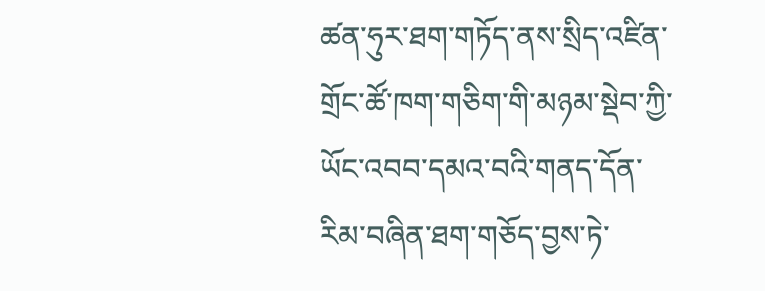ཚན་ཧུར་ཐག་གཏོད་ནས་སྲིད་འཛིན་གྲོང་ཚོ་ཁག་གཅིག་གི་མཉམ་སྡེབ་ཀྱི་ཡོང་འབབ་དམའ་བའི་གནད་དོན་རིམ་བཞིན་ཐག་གཅོད་བྱས་ཏེ་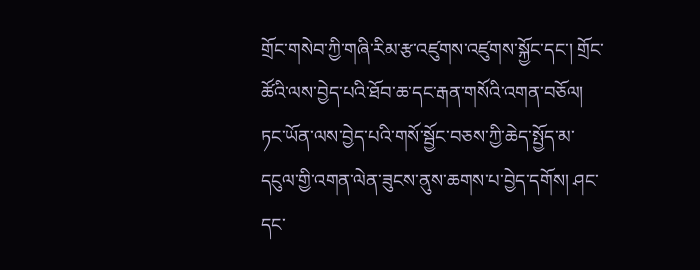གྲོང་གསེབ་ཀྱི་གཞི་རིམ་རྩ་འཛུགས་འཛུགས་སྐྱོང་དང་། གྲོང་ཚོའི་ལས་བྱེད་པའི་ཐོབ་ཆ་དང་རྒན་གསོའི་འགན་བཅོལ། ཏང་ཡོན་ལས་བྱེད་པའི་གསོ་སྦྱོང་བཅས་ཀྱི་ཆེད་སྤྱོད་མ་དངུལ་གྱི་འགན་ལེན་ཟུངས་ནུས་ཆགས་པ་བྱེད་དགོས། ཤང་དང་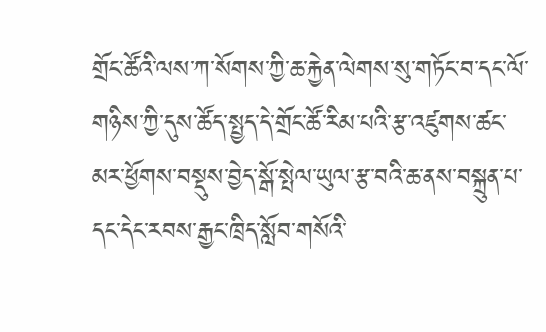གྲོང་ཚོའི་ལས་ཀ་སོགས་ཀྱི་ཆ་རྐྱེན་ལེགས་སུ་གཏོང་བ་དང་ལོ་གཉིས་ཀྱི་དུས་ཚོད་སྤྱད་དེ་གྲོང་ཚོ་རིམ་པའི་རྩ་འཛུགས་ཚང་མར་ཕྱོགས་བསྡུས་བྱེད་སྒོ་སྤེལ་ཡུལ་རྩ་བའི་ཆ་ནས་བསྐྲུན་པ་དང་དེང་རབས་རྒྱང་ཁྲིད་སློབ་གསོའི་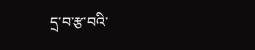དྲ་བ་རྩ་བའི་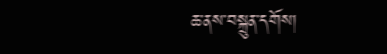ཆ་ནས་བསྐྲུན་དགོས།